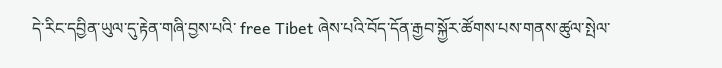དེ་རིང་དབྱིན་ཡུལ་དུ་རྟེན་གཞི་བྱས་པའི་ free Tibet ཞེས་པའི་བོད་དོན་རྒྱབ་སྐྱོར་ཚོགས་པས་གནས་ཚུལ་སྤེལ་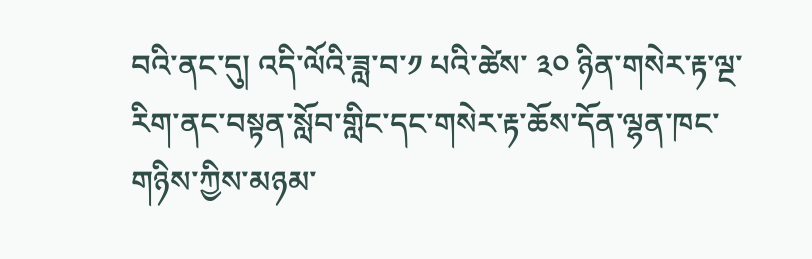བའི་ནང་དུ། འདི་ལོའི་ཟླ་བ་༡ པའི་ཚེས་ ༣༠ ཉིན་གསེར་རྟ་ལྔ་རིག་ནང་བསྟན་སློབ་གླིང་དང་གསེར་རྟ་ཆོས་དོན་ལྷན་ཁང་གཉིས་ཀྱིས་མཉམ་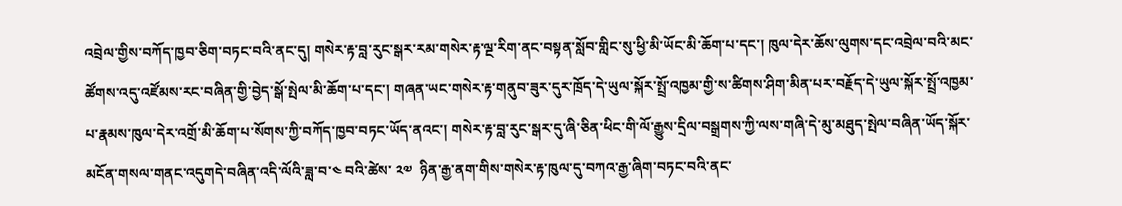འབྲེལ་གྱིས་བཀོད་ཁྱབ་ཅིག་བཏང་བའི་ནང་དུ། གསེར་རྟ་བླ་རུང་སྒར་རམ་གསེར་རྟ་ལྔ་རིག་ནང་བསྟན་སློབ་གླིང་སུ་ཕྱི་མི་ཡོང་མི་ཆོག་པ་དང་། ཁུལ་དེར་ཆོས་ལུགས་དང་འབྲེལ་བའི་མང་ཚོགས་འདུ་འཛོམས་རང་བཞིན་གྱི་བྱེད་སྒོ་སྤེལ་མི་ཆོག་པ་དང་། གཞན་ཡང་གསེར་རྟ་གནུབ་ཟུར་དུར་ཁྲོད་དེ་ཡུལ་སྐོར་སྤྲོ་འཁྱམ་གྱི་ས་ཚིགས་ཤིག་མིན་པར་བརྗོད་དེ་ཡུལ་སྐོར་སྤྲོ་འཁྱམ་པ་རྣམས་ཁུལ་དེར་འགྲོ་མི་ཆོག་པ་སོགས་ཀྱི་བཀོད་ཁྱབ་བཏང་ཡོད་ནའང་། གསེར་རྟ་བླ་རུང་སྒར་དུ་ཞི་ཅིན་ཕིང་གི་ལོ་རྒྱུས་དྲིལ་བསྒྲགས་ཀྱི་ལས་གཞི་དེ་མུ་མཐུད་སྤེལ་བཞིན་ཡོད་སྐོར་མངོན་གསལ་གནང་འདུགདེ་བཞིན་འདི་ལོའི་ཟླ་བ་༤ བའི་ཚེས་ ༢༧  ཉིན་རྒྱ་ནག་གིས་གསེར་རྟ་ཁུལ་དུ་བཀའ་རྒྱ་ཞིག་བཏང་བའི་ནང་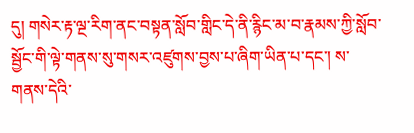དུ། གསེར་རྟ་ལྔ་རིག་ནང་བསྟན་སློབ་གླིང་དེ་ནི་རྙིང་མ་བ་རྣམས་ཀྱི་སློབ་སྦྱོང་གི་ལྟེ་གནས་སུ་གསར་འཛུགས་བྱས་པ་ཞིག་ཡིན་པ་དང་། ས་གནས་དེའི་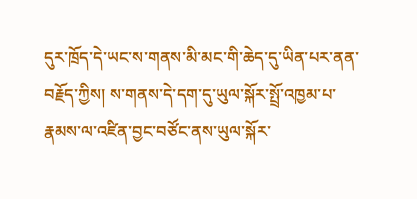དུར་ཁྲོད་དེ་ཡང་ས་གནས་མི་མང་གི་ཆེད་དུ་ཡིན་པར་ནན་བརྗོད་ཀྱིས། ས་གནས་དེ་དག་དུ་ཡུལ་སྐོར་སྤྲོ་འཁྱམ་པ་རྣམས་ལ་འཛིན་བྱང་བཙོང་ནས་ཡུལ་སྐོར་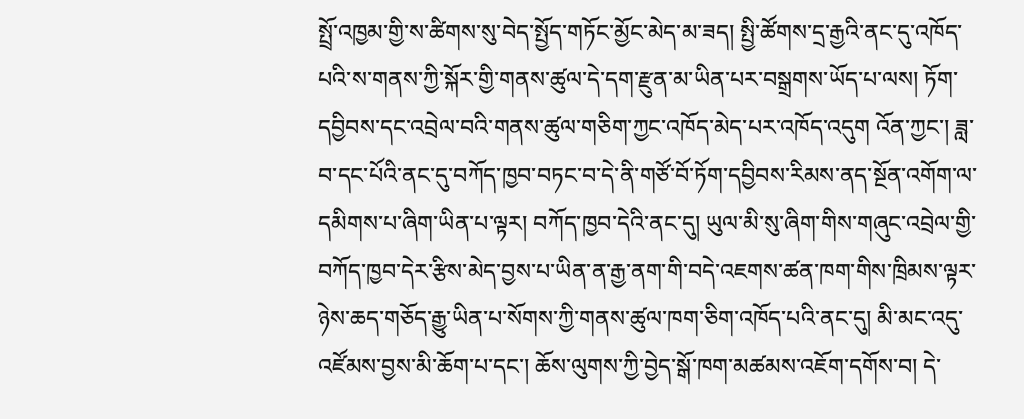སྤྲོ་འཁྱམ་གྱི་ས་ཚིགས་སུ་བེད་སྤྱོད་གཏོང་མྱོང་མེད་མ་ཟད། སྤྱི་ཚོགས་དྲ་རྒྱའི་ནང་དུ་འཁོད་པའི་ས་གནས་ཀྱི་སྐོར་གྱི་གནས་ཚུལ་དེ་དག་རྫུན་མ་ཡིན་པར་བསྒྲགས་ཡོད་པ་ལས། ཏོག་དབྱིབས་དང་འབྲེལ་བའི་གནས་ཚུལ་གཅིག་ཀྱང་འཁོད་མེད་པར་འཁོད་འདུག འོན་ཀྱང་། ཟླ་བ་དང་པོའི་ནང་དུ་བཀོད་ཁྱབ་བཏང་བ་དེ་ནི་གཙོ་བོ་ཏོག་དབྱིབས་རིམས་ནད་སྔོན་འགོག་ལ་དམིགས་པ་ཞིག་ཡིན་པ་ལྟར། བཀོད་ཁྱབ་དེའི་ནང་དུ། ཡུལ་མི་སུ་ཞིག་གིས་གཞུང་འབྲེལ་གྱི་བཀོད་ཁྱབ་དེར་རྩིས་མེད་བྱས་པ་ཡིན་ན་རྒྱ་ནག་གི་བདེ་འཇགས་ཚན་ཁག་གིས་ཁྲིམས་ལྟར་ཉེས་ཆད་གཅོད་རྒྱུ་ཡིན་པ་སོགས་ཀྱི་གནས་ཚུལ་ཁག་ཅིག་འཁོད་པའི་ནང་དུ། མི་མང་འདུ་འཛོམས་བྱས་མི་ཆོག་པ་དང་། ཆོས་ལུགས་ཀྱི་བྱེད་སྒོ་ཁག་མཚམས་འཇོག་དགོས་བ། དེ་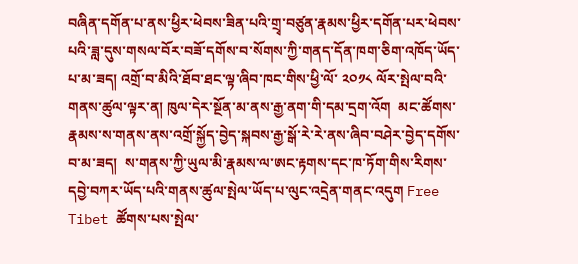བཞིན་དགོན་པ་ནས་ཕྱིར་ཕེབས་ཟིན་པའི་གྲྭ་བཙུན་རྣམས་ཕྱིར་དགོན་པར་ཕེབས་པའི་ཟླ་དུས་གསལ་བོར་བཟོ་དགོས་བ་སོགས་ཀྱི་གནད་དོན་ཁག་ཅིག་འཁོད་ཡོད་པ་མ་ཟད། འགྲོ་བ་མིའི་ཐོབ་ཐང་ལྟ་ཞིབ་ཁང་གིས་ཕྱི་ལོ་ ༢༠༡༨ ལོར་སྤེལ་བའི་གནས་ཚུལ་ལྟར་ན། ཁུལ་དེར་སྔོན་མ་ནས་རྒྱ་ནག་གི་དམ་དྲག་འོག  མང་ཚོགས་རྣམས་ས་གནས་ནས་འགྲོ་སྐྱོད་བྱེད་སྐབས་རྒྱ་སྒོ་རེ་རེ་ནས་ཞིབ་བཤེར་བྱེད་དགོས་བ་མ་ཟད།  ས་གནས་ཀྱི་ཡུལ་མི་རྣམས་ལ་ཨང་རྟགས་དང་ཁ་ཏོག་གིས་རིགས་དབྱེ་བཀར་ཡོད་པའི་གནས་ཚུལ་སྤེལ་ཡོད་པ་ལུང་འདྲེན་གནང་འདུག Free Tibet ཚོགས་པས་སྤེལ་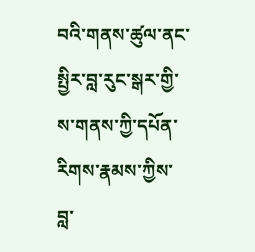བའི་གནས་ཚུལ་ནང་སྤྱིར་བླ་རུང་སྒར་གྱི་ས་གནས་ཀྱི་དཔོན་རིགས་རྣམས་ཀྱིས་བླ་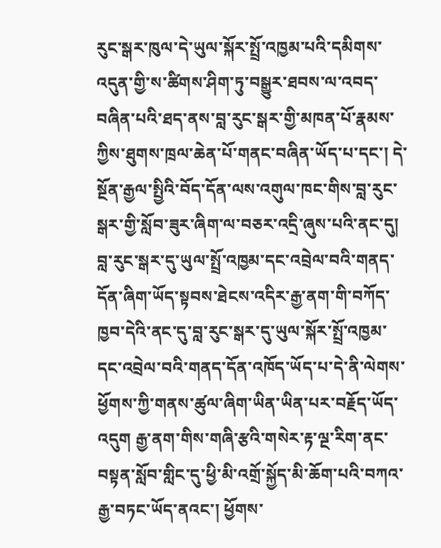རུང་སྒར་ཁུལ་དེ་ཡུལ་སྐོར་སྤྲོ་འཁྱམ་པའི་དམིགས་འདུན་གྱི་ས་ཚིགས་ཤིག་ཏུ་བསྒྱུར་ཐབས་ལ་འབད་བཞིན་པའི་ཐད་ནས་བླ་རུང་སྒར་གྱི་མཁན་པོ་རྣམས་ཀྱིས་ཐུགས་ཁྲལ་ཆེན་པོ་གནང་བཞིན་ཡོད་པ་དང་། དེ་སྔོན་རྒྱལ་སྤྱིའི་བོད་དོན་ལས་འགུལ་ཁང་གིས་བླ་རུང་སྒར་གྱི་སློབ་ཟུར་ཞིག་ལ་བཅར་འདྲི་ཞུས་པའི་ནང་དུ། བླ་རུང་སྒར་དུ་ཡུལ་སྤྲོ་འཁྱམ་དང་འབྲེལ་བའི་གནད་དོན་ཞིག་ཡོད་སྟབས་ཐེངས་འདིར་རྒྱ་ནག་གི་བཀོད་ཁྱབ་དེའི་ནང་དུ་བླ་རུང་སྒར་དུ་ཡུལ་སྐོར་སྤྲོ་འཁྱམ་དང་འབྲེལ་བའི་གནད་དོན་འཁོད་ཡོད་པ་དེ་ནི་ལེགས་ཕྱོགས་ཀྱི་གནས་ཚུལ་ཞིག་ཡིན་ཡིན་པར་བརྗོད་ཡོད་འདུག རྒྱ་ནག་གིས་གཞི་རྩའི་གསེར་རྟ་ལྔ་རིག་ནང་བསྟན་སློབ་གླིང་དུ་ཕྱི་མི་འགྲོ་སྐྱོད་མི་ཆོག་པའི་བཀའ་རྒྱ་བཏང་ཡོད་ནའང་། ཕྱོགས་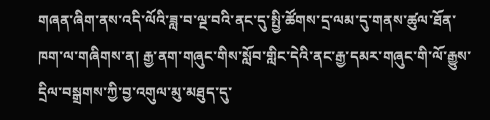གཞན་ཞིག་ནས་འདི་ལོའི་ཟླ་བ་ལྔ་བའི་ནང་དུ་སྤྱི་ཚོགས་དྲ་ལམ་དུ་གནས་ཚུལ་ཐོན་ཁག་ལ་གཞིགས་ན། རྒྱ་ནག་གཞུང་གིས་སློབ་གླིང་དེའི་ནང་རྒྱ་དམར་གཞུང་གི་ལོ་རྒྱུས་དྲིལ་བསྒྲགས་ཀྱི་བྱ་འགུལ་མུ་མཐུད་དུ་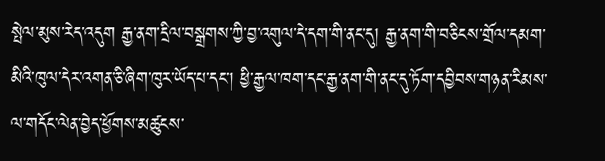སྤེལ་མུས་རེད་འདུག རྒྱ་ནག་དྲིལ་བསྒྲགས་ཀྱི་བྱ་འགུལ་དེ་དག་གི་ནང་དུ། རྒྱ་ནག་གི་བཅིངས་གྲོལ་དམག་མིའི་ཁུལ་དེར་འགན་ཅི་ཞིག་ཁུར་ཡོད་པ་དང་། ཕྱི་རྒྱལ་ཁག་དང་རྒྱ་ནག་གི་ནང་དུ་ཏོག་དབྱིབས་གཉན་རིམས་ལ་གདོང་ལེན་བྱེད་ཕྱོགས་མཚུངས་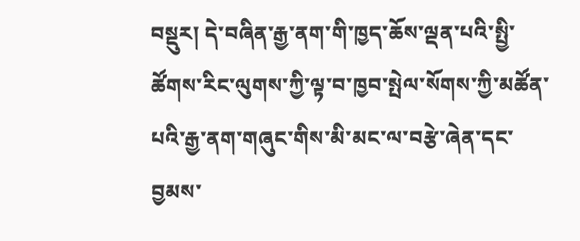བསྡུར། དེ་བཞིན་རྒྱ་ནག་གི་ཁྱད་ཆོས་ལྡན་པའི་སྤྱི་ཚོགས་རིང་ལུགས་ཀྱི་ལྟ་བ་ཁྱབ་སྤེལ་སོགས་ཀྱི་མཚོན་པའི་རྒྱ་ནག་གཞུང་གིས་མི་མང་ལ་བརྩེ་ཞེན་དང་བྱམས་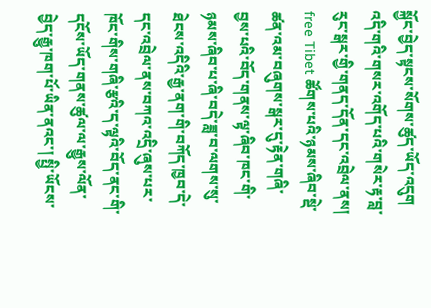སྐྱོང་བྱེད་སྟངས་སོགས་ཚུད་ཡོད་འདུག འདི་གའི་གསར་འགོད་པའི་གསེར་རྟ་བླ་རུང་སྒར་གྱི་གནད་དོན་དང་འབྲེལ་ནས།  free Tibet ཚོགས་པའི་ཉམས་ཞིབ་སྡེ་ཚན་འམ་བཞུགས་སྒར་དུ་རྟེན་གཞི་བྱས་པའི་བོད་གནས་ལྟ་ཞིབ་ཁང་གི་ཉམས་ཞིབ་པ་ཞི་བདེ་ཟླ་བ་ལགས་སུ་ཐེངས་འདིའི་རྒྱ་ནག་གི་བཀོད་ཁྱབ་དེ་དང་འབྲེལ་ནས་བཀའ་འདྲི་ཞུས་པར་ཁོང་གིས་གཞི་རྩའི་ད་ལྟའི་བོད་ནང་གི་དངོས་ཡོད་གནས་ཚུལ་ལ་རྒྱུས་ལོན་བྱེད་རྒྱུ་ཁག་པོ་ཡིན་ནའང་། སྤྱི་ཡོངས་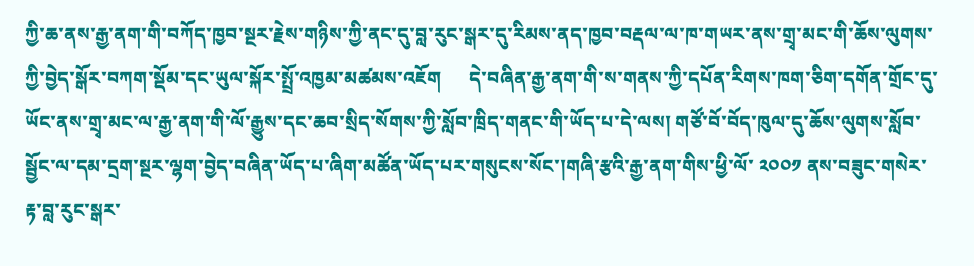ཀྱི་ཆ་ནས་རྒྱ་ནག་གི་བཀོད་ཁྱབ་སྔར་རྗེས་གཉིས་ཀྱི་ནང་དུ་བླ་རུང་སྒར་དུ་རིམས་ནད་ཁྱབ་བརྡལ་ལ་ཁ་གཡར་ནས་གྲྭ་མང་གི་ཆོས་ལུགས་ཀྱི་བྱེད་སྒོར་བཀག་སྡོམ་དང་ཡུལ་སྐོར་སྤྲོ་འཁྱམ་མཚམས་འཇོག      དེ་བཞིན་རྒྱ་ནག་གི་ས་གནས་ཀྱི་དཔོན་རིགས་ཁག་ཅིག་དགོན་གྲོང་དུ་ཡོང་ནས་གྲྭ་མང་ལ་རྒྱ་ནག་གི་ལོ་རྒྱུས་དང་ཆབ་སྲིད་སོགས་ཀྱི་སློབ་ཁྲིད་གནང་གི་ཡོད་པ་དེ་ལས། གཙོ་བོ་བོད་ཁུལ་དུ་ཆོས་ལུགས་སློབ་སྦྱོང་ལ་དམ་དྲག་སྔར་ལྷག་བྱེད་བཞིན་ཡོད་པ་ཞིག་མཚོན་ཡོད་པར་གསུངས་སོང་།གཞི་རྩའི་རྒྱ་ནག་གིས་ཕྱི་ལོ་ ༢༠༠༡ ནས་བཟུང་གསེར་རྟ་བླ་རུང་སྒར་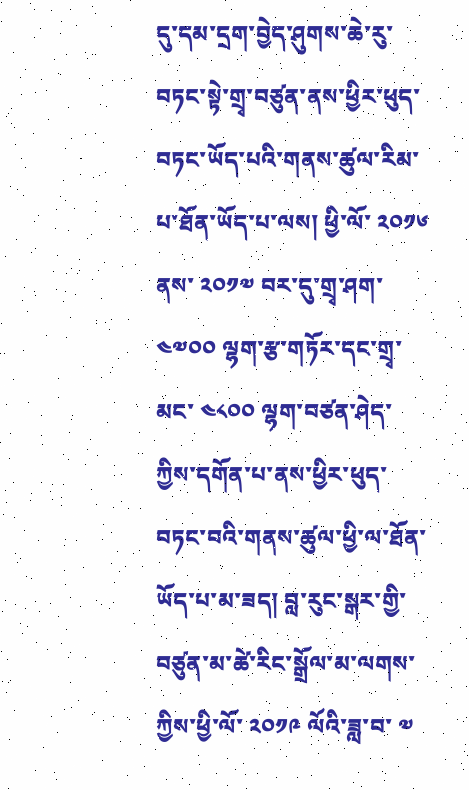དུ་དམ་དྲག་བྱེད་ཤུགས་ཆེ་རུ་བཏང་སྟེ་གྲྭ་བཙུན་ནས་ཕྱིར་ཕུད་བཏང་ཡོད་པའི་གནས་ཚུལ་རིམ་པ་ཐོན་ཡོད་པ་ལས། ཕྱི་ལོ་ ༢༠༡༦ ནས་ ༢༠༡༧ བར་དུ་གྲྭ་ཤག་ ༤༧༠༠ ལྷག་རྩ་གཏོར་དང་གྲྭ་མང་ ༤༨༠༠ ལྷག་བཙན་ཤེད་ཀྱིས་དགོན་པ་ནས་ཕྱིར་ཕུད་བཏང་བའི་གནས་ཚུལ་ཕྱི་ལ་ཐོན་ཡོད་པ་མ་ཟད། བླ་རུང་སྒར་གྱི་བཙུན་མ་ཚེ་རིང་སྒྲོལ་མ་ལགས་ཀྱིས་ཕྱི་ལོ་ ༢༠༡༩ ལོའི་ཟླ་བ་ ༧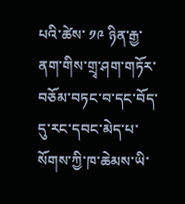པའི་ཚེས་ ༡༩ ཉིན་རྒྱ་ནག་གིས་གྲྭ་ཤག་གཏོར་བཅོམ་བཏང་བ་དང་བོད་དུ་རང་དབང་མེད་པ་སོགས་ཀྱི་ཁ་ཆེམས་ཡི་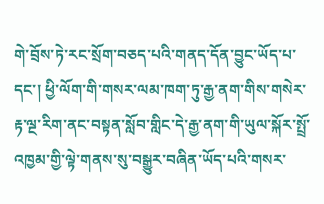གེ་བྲོས་ཏེ་རང་སྲོག་བཅད་པའི་གནད་དོན་བྱུང་ཡོད་པ་དང་། ཕྱི་ལོག་གི་གསར་ལམ་ཁག་ཏུ་རྒྱ་ནག་གིས་གསེར་རྟ་ལྔ་རིག་ནང་བསྟན་སློབ་གླིང་དེ་རྒྱ་ནག་གི་ཡུལ་སྐོར་སྤྲོ་འཁྱམ་གྱི་ལྟེ་གནས་སུ་བསྒྱུར་བཞིན་ཡོད་པའི་གསར་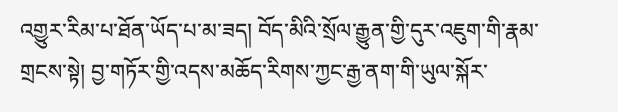འགྱུར་རིམ་པ་ཐོན་ཡོད་པ་མ་ཟད། བོད་མིའི་སྲོལ་རྒྱུན་གྱི་དུར་འཇུག་གི་རྣམ་གྲངས་སྟེ། བྱ་གཏོར་གྱི་འདས་མཆོད་རིགས་ཀྱང་རྒྱ་ནག་གི་ཡུལ་སྐོར་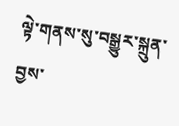ལྟེ་གནས་སུ་བསྒྱུར་སྐྲུན་བྱས་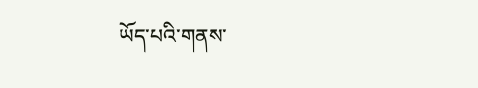ཡོད་པའི་གནས་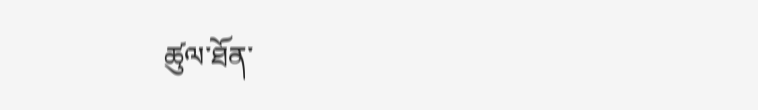ཚུལ་ཐོན་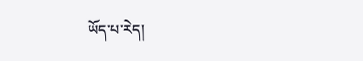ཡོད་པ་རེད།